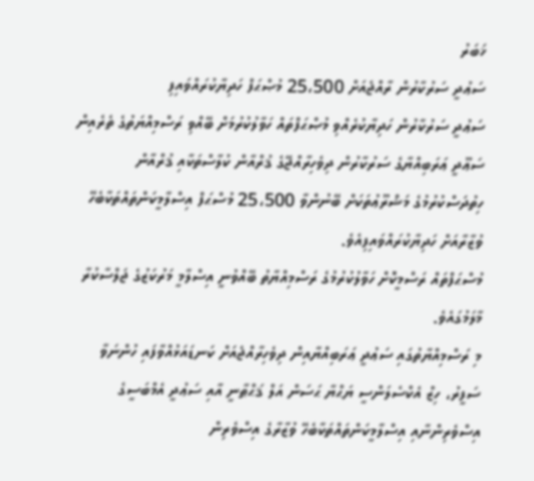ޚަބަރު
ސަޢުދީ ސަރުކާރުން ރާއްޖެއަށް 25،500 މުޞްޙަފް ހަދިޔާކުރައްވައިފި
ސަޢުދީ ސަރުކާރުން ހަދިޔާކުރެއްވި މުޞްޙަފްތައް ހަވާލުކުރުމަށް ބޭއްވި ރަސްމިއްޔަތުގެ ތެރެއިން
ސަޢޫދީ ޢަރަބިއްޔާގެ ސަރުކާރުން ދިވެހިރާއްޖޭގެ ޤުރްއާން ކުލާސްތަކާއި ޤުރްއާން ހިތުދަސްކުރުމުގެ މަޝްރޫޢުތަކަށް ބޭނުންވާ 25،500 މުސްޙަފް އިސްލާމީކަންތައްތަކާބެހޭ ވުޒާރާއަށް ހަދިޔާކުރައްވައިފިއެވެ.
މުސްޙަފްތައް ރަސްމީކޮށް ހަވާލުކުރުމުގެ ރަސްމިއްޔާތު ބޭއްވުނީ އިސްލާމީ މަރުކަޒުގެ ޖަލްސާކުރާ މާލަމުގައެވެ.
މި ރަސްމިއްޔާތުގައި ސަޢުދީ ޢަރަބިއްޔާއިން ދިވެހިރާއްޖެއަށް ކަނޑައަޅުއްވާފައި ހުންނަވާ ސަފީރު، ހިޒް އެކްސެލަންސީ ޔަޙްޔާ ޙަސަން އަލް ޤަޙްޠާނީ އާއި ސަޢުދީ އެމްބަސީގެ އިސްވެރިންނާއި އިސްލާމީކަންތައްތަކާބެހޭ ވުޒާރާގެ އިސްވެރިން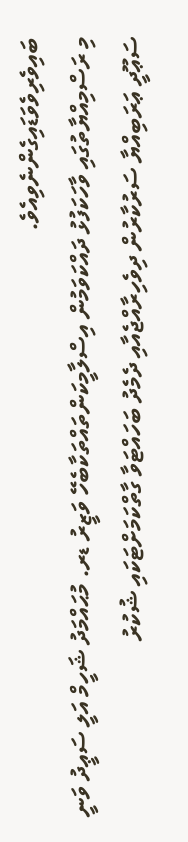ބައިވެރިވެވަޑައިގެންނެވިއެވެ.
މި ރަސްމިއްޔާތުގައި ވާހަކަފުޅު ދައްކަވަމުން އިސްލާމީކަންތައްތަކާބެހޭ ވަޒީރު ޑރ. މުޙައްމަދު ޝަހީމް އަލީ ސަޢީދު ވަނީ ސަޢޫދީ ޢަރަބިއްޔާ ސަރުކާރުން ދިވެހިރާއްޖެއާއި ދެމެދު ބަހައްޓަވާ ގާތްކަމަށްޓަކައި ޝުކުރު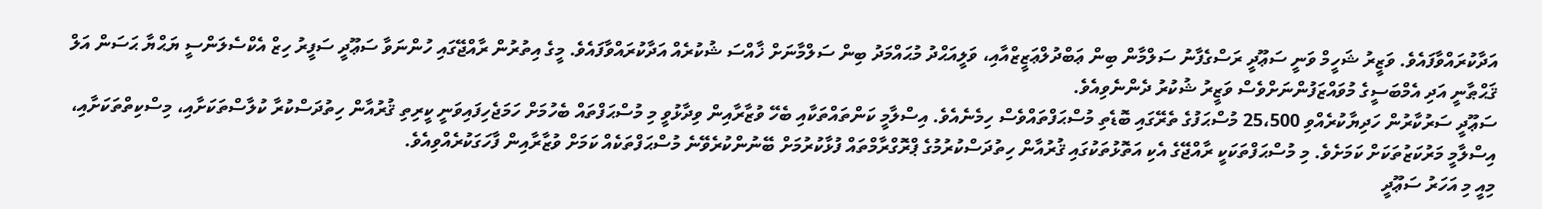އަދާކުރައްވާފައެވެ. ވަޒީރު ޝަހީމް ވަނީ ސަޢޫދީ ރަސްގެފާނު ސަލްމާން ބިން ޢަބްދުލްޢަޒީޒްއާއި، ވަލީއަޙްދު މުޙައްމަދު ބިން ސަލްމާނަށް ޚާއްސަ ޝުކުރެއް އަދާކުރައްވާފައެވެ. މީގެ އިތުރުން ރާއްޖޭގައި ހުންނަވާ ސަޢޫދީ ސަފީރު ހިޒް އެކްސެލަންސީ ޔަޙްޔާ ޙަސަން އަލް ޤަޙްޠާނީ އަދި އެމްބަސީގެ މުވައްޒަފުންނަށްވެސް ވަޒީރު ޝުކުރު ދެންނެވިއެވެ.
ސަޢޫދީ ސަރުކާރުން ހަދިޔާކުރެއްވި 25،500 މުސްޙަފުގެ ތެރޭގައި ބޮޑެތި މުސްޙަފްތައްވެސް ހިމެނެއެވެ. އިސްލާމީ ކަންތައްތަކާއި ބެހޭ ވުޒާރާއިން ވިދާޅުވީ މި މުސްޙަފްތައް ބެހުމަށް ހަމަޖެހިފައިވަނީ ކީރިތި ޤުރުއާން ހިތުދަސްކުރާ ކުލާސްތަކަށާއި، މިސްކިތްތަކަށާއި، އިސްލާމީ މަރުކަޒުތަކަށް ކަމަށެވެ. މި މުސްޙަފްތަކަކީ ރާއްޖޭގެ އެކި އަތޮޅުތަކުގައި ޤުރުއާން ހިތުދަސްކުރުމުގެ ޕްރޮގްރާމްތައް ފުޅާކުރުމަށް ބޭނުންކުރެވޭނެ މުސްޙަފްތަކެއް ކަމަށް ވުޒާރާއިން ފާހަގަކުރެއްވިއެވެ.
މިއީ މި އަހަރު ސަޢޫދީ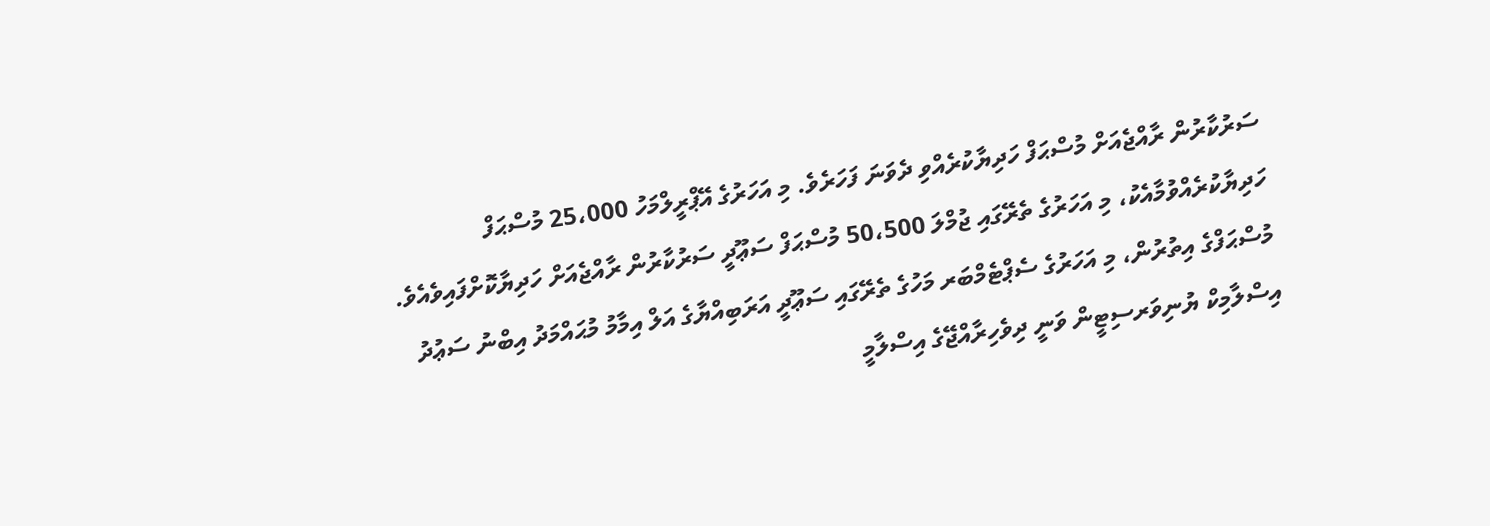ސަރުކާރުން ރާއްޖެއަށް މުސްޙަފް ހަދިޔާކުރެއްވި ދެވަނަ ފަހަރެވެ. މި އަހަރުގެ އޭޕްރީލްމަހު 25،000 މުސްޙަފް ހަދިޔާކުރެއްވުމާއެކު، މި އަހަރުގެ ތެރޭގައި ޖުމްލަ 50،500 މުސްޙަފް ސަޢޫދީ ސަރުކާރުން ރާއްޖެއަށް ހަދިޔާކޮށްފައިވެއެވެ. މުސްޙަފްގެ އިތުރުން، މި އަހަރުގެ ސެޕްޓެމްބަރ މަހުގެ ތެރޭގައި ސަޢޫދީ އަރަބިއްޔާގެ އަލް އިމާމު މުޙައްމަދު އިބްނު ސަޢުދު އިސްލާމިކް ޔުނިވަރސިޓީން ވަނީ ދިވެހިރާއްޖޭގެ އިސްލާމީ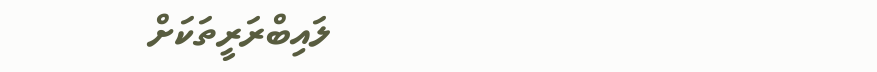ލައިބްރަރީތަކަށް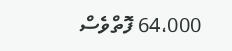64،000 ފޮތްވެސް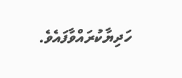ހަދިޔާކުރައްވާފައެވެ.